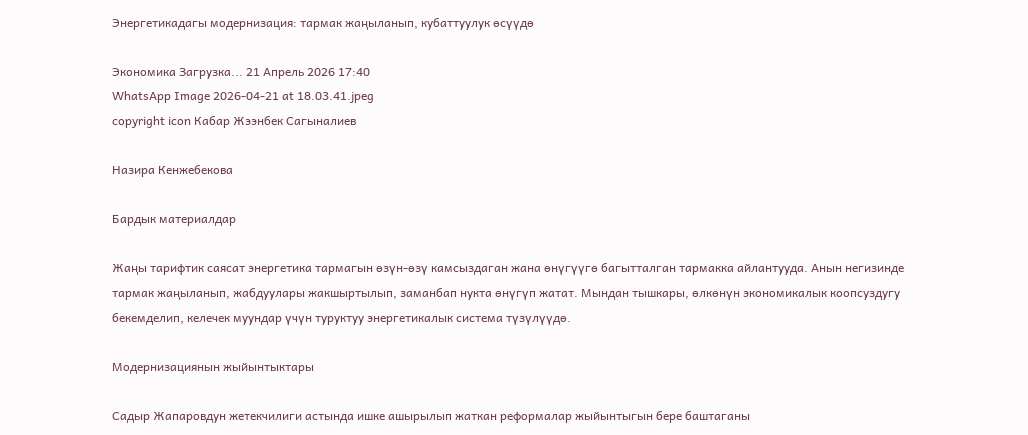Энергетикадагы модернизация: тармак жаңыланып, кубаттуулук өсүүдө

Экономика Загрузка... 21 Апрель 2026 17:40
WhatsApp Image 2026-04-21 at 18.03.41.jpeg
copyright icon Кабар Жээнбек Сагыналиев

Назира Кенжебекова

Бардык материалдар

Жаңы тарифтик саясат энергетика тармагын өзүн-өзү камсыздаган жана өнүгүүгө багытталган тармакка айлантууда. Анын негизинде тармак жаңыланып, жабдуулары жакшыртылып, заманбап нукта өнүгүп жатат. Мындан тышкары, өлкөнүн экономикалык коопсуздугу бекемделип, келечек муундар үчүн туруктуу энергетикалык система түзүлүүдө.

Модернизациянын жыйынтыктары

Садыр Жапаровдун жетекчилиги астында ишке ашырылып жаткан реформалар жыйынтыгын бере баштаганы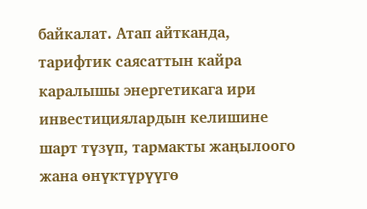байкалат. Атап айтканда, тарифтик саясаттын кайра каралышы энергетикага ири инвестициялардын келишине шарт түзүп, тармакты жаңылоого жана өнүктүрүүгө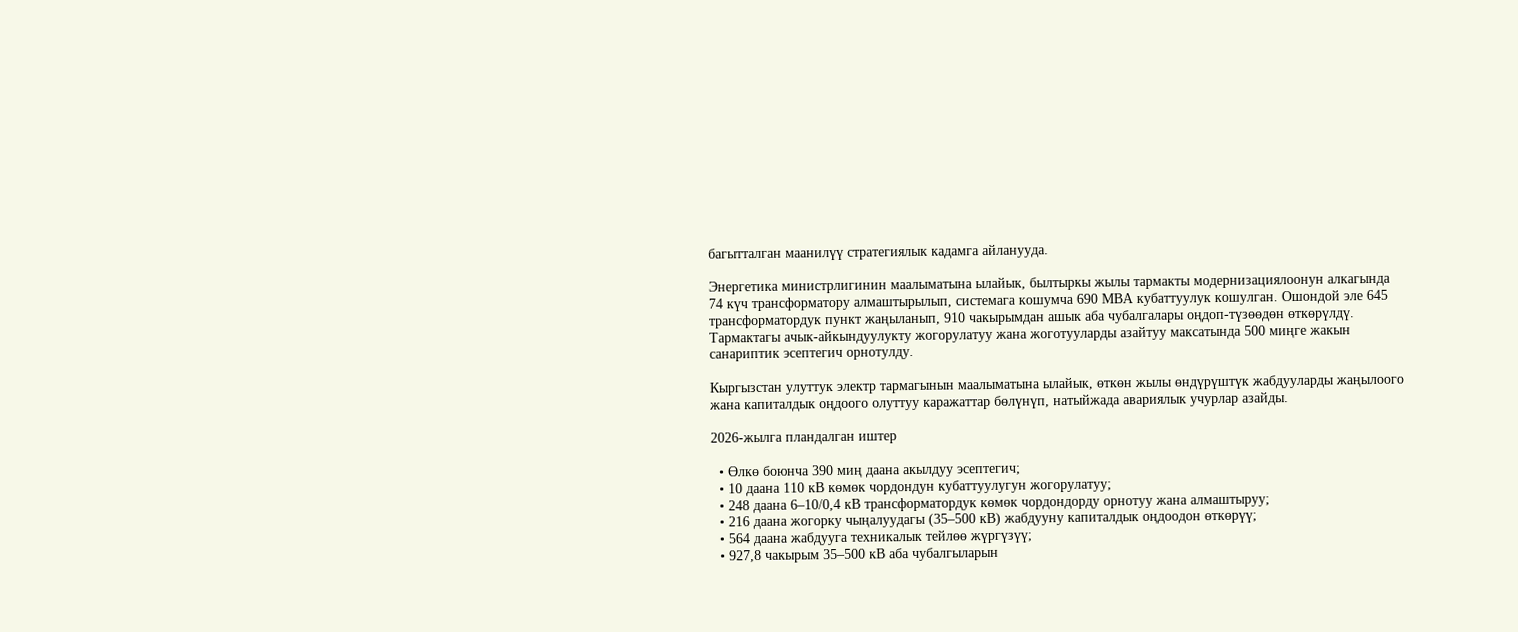багытталган маанилүү стратегиялык кадамга айланууда.

Энергетика министрлигинин маалыматына ылайык, былтыркы жылы тармакты модернизациялоонун алкагында 74 күч трансформатору алмаштырылып, системага кошумча 690 МВА кубаттуулук кошулган. Ошондой эле 645 трансформатордук пункт жаңыланып, 910 чакырымдан ашык аба чубалгалары оңдоп-түзөөдөн өткөрүлдү. Тармактагы ачык-айкындуулукту жогорулатуу жана жоготууларды азайтуу максатында 500 миңге жакын санариптик эсептегич орнотулду.

Кыргызстан улуттук электр тармагынын маалыматына ылайык, өткөн жылы өндүрүштүк жабдууларды жаңылоого жана капиталдык оңдоого олуттуу каражаттар бөлүнүп, натыйжада авариялык учурлар азайды.

2026-жылга пландалган иштер

  • Өлкө боюнча 390 миң даана акылдуу эсептегич;
  • 10 даана 110 кВ көмөк чордондун кубаттуулугун жогорулатуу;
  • 248 даана 6–10/0,4 кВ трансформатордук көмөк чордондорду орнотуу жана алмаштыруу;
  • 216 даана жогорку чыңалуудагы (35–500 кВ) жабдууну капиталдык оңдоодон өткөрүү;
  • 564 даана жабдууга техникалык тейлөө жүргүзүү;
  • 927,8 чакырым 35–500 кВ аба чубалгыларын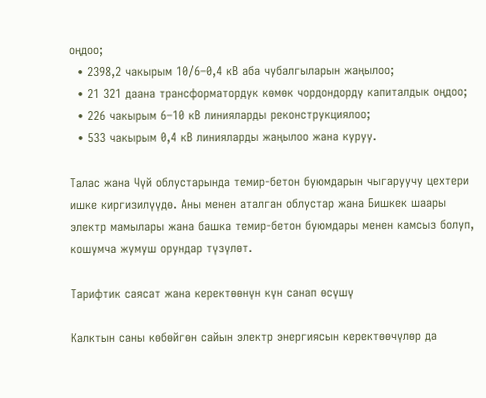оңдоо;
  • 2398,2 чакырым 10/6–0,4 кВ аба чубалгыларын жаңылоо;
  • 21 321 даана трансформатордук көмөк чордондорду капиталдык оңдоо;
  • 226 чакырым 6–10 кВ линияларды реконструкциялоо;
  • 533 чакырым 0,4 кВ линияларды жаңылоо жана куруу.

Талас жана Чүй облустарында темир-бетон буюмдарын чыгаруучу цехтери ишке киргизилүүдө. Аны менен аталган облустар жана Бишкек шаары электр мамылары жана башка темир-бетон буюмдары менен камсыз болуп, кошумча жумуш орундар түзүлөт.

Тарифтик саясат жана керектөөнүн күн санап өсүшү

Калктын саны көбөйгөн сайын электр энергиясын керектөөчүлөр да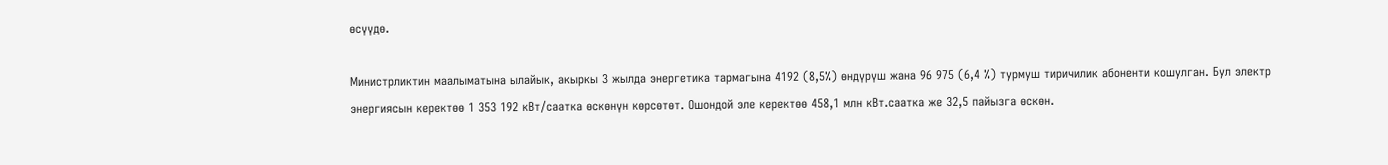өсүүдө.

Министрликтин маалыматына ылайык, акыркы 3 жылда энергетика тармагына 4192 (8,5%) өндүрүш жана 96 975 (6,4 %) турмуш тиричилик абоненти кошулган. Бул электр энергиясын керектөө 1 353 192 кВт/саатка өскөнүн көрсөтөт. Ошондой эле керектөө 458,1 млн кВт.саатка же 32,5 пайызга өскөн.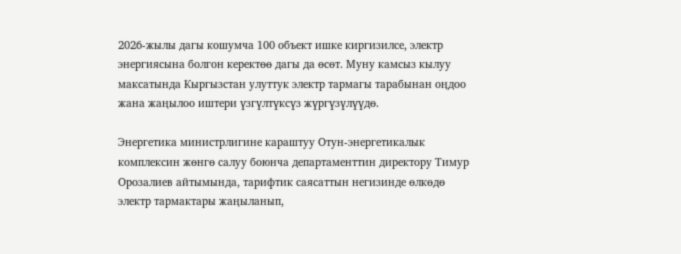2026-жылы дагы кошумча 100 объект ишке киргизилсе, электр энергиясына болгон керектөө дагы да өсөт. Муну камсыз кылуу максатында Кыргызстан улуттук электр тармагы тарабынан оңдоо жана жаңылоо иштери үзгүлтүксүз жүргүзүлүүдө.

Энергетика министрлигине караштуу Отун-энергетикалык комплексин жөнгө салуу боюнча департаменттин директору Тимур Орозалиев айтымында, тарифтик саясаттын негизинде өлкөдө электр тармактары жаңыланып,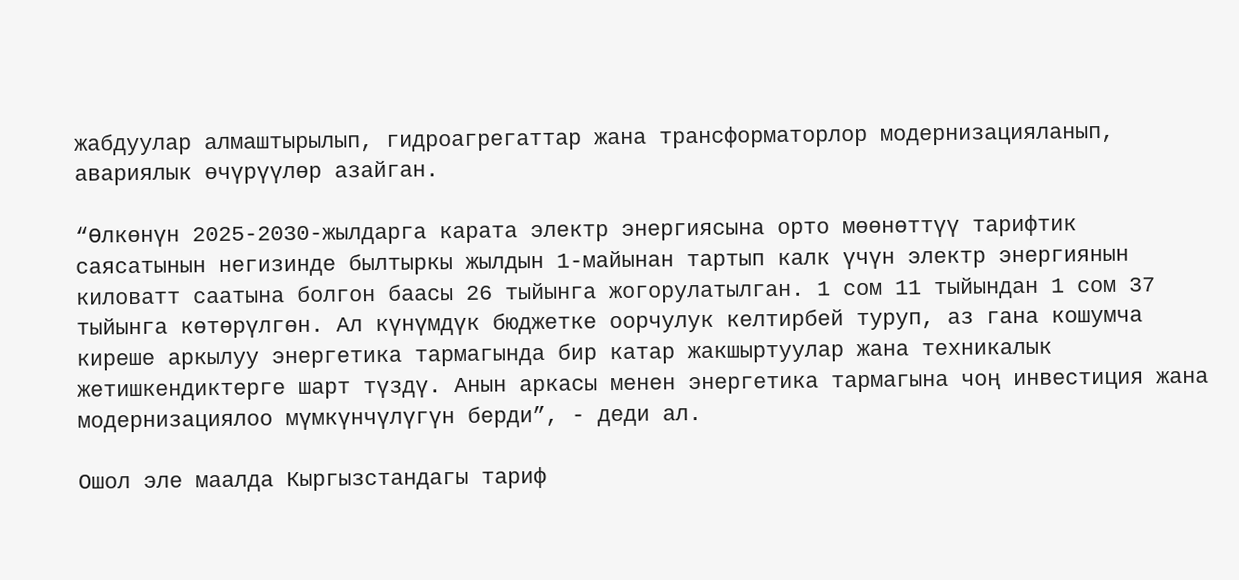жабдуулар алмаштырылып, гидроагрегаттар жана трансформаторлор модернизацияланып, авариялык өчүрүүлөр азайган.

“Өлкөнүн 2025-2030-жылдарга карата электр энергиясына орто мөөнөттүү тарифтик саясатынын негизинде былтыркы жылдын 1-майынан тартып калк үчүн электр энергиянын киловатт саатына болгон баасы 26 тыйынга жогорулатылган. 1 сом 11 тыйындан 1 сом 37 тыйынга көтөрүлгөн. Ал күнүмдүк бюджетке оорчулук келтирбей туруп, аз гана кошумча киреше аркылуу энергетика тармагында бир катар жакшыртуулар жана техникалык жетишкендиктерге шарт түздү. Анын аркасы менен энергетика тармагына чоң инвестиция жана модернизациялоо мүмкүнчүлүгүн берди”, - деди ал.

Ошол эле маалда Кыргызстандагы тариф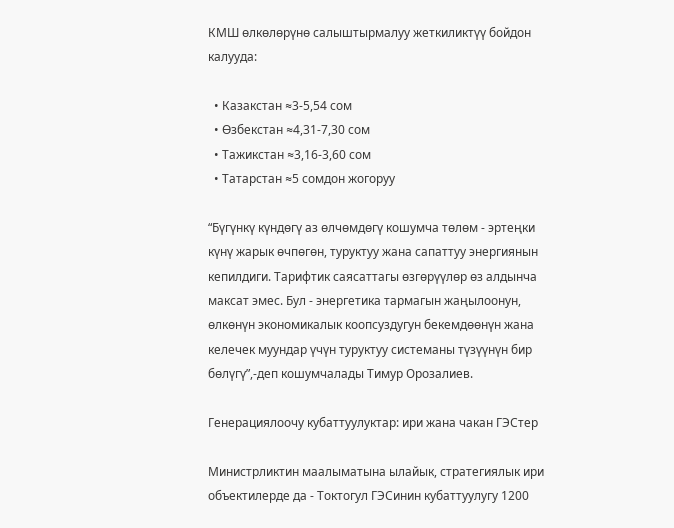КМШ өлкөлөрүнө салыштырмалуу жеткиликтүү бойдон калууда:

  • Казакстан ≈3-5,54 сом
  • Өзбекстан ≈4,31-7,30 сом
  • Тажикстан ≈3,16-3,60 сом
  • Татарстан ≈5 сомдон жогоруу

“Бүгүнкү күндөгү аз өлчөмдөгү кошумча төлөм - эртеңки күнү жарык өчпөгөн, туруктуу жана сапаттуу энергиянын кепилдиги. Тарифтик саясаттагы өзгөрүүлөр өз алдынча максат эмес. Бул - энергетика тармагын жаңылоонун, өлкөнүн экономикалык коопсуздугун бекемдөөнүн жана келечек муундар үчүн туруктуу системаны түзүүнүн бир бөлүгү”,-деп кошумчалады Тимур Орозалиев.

Генерациялоочу кубаттуулуктар: ири жана чакан ГЭСтер

Министрликтин маалыматына ылайык, стратегиялык ири объектилерде да - Токтогул ГЭСинин кубаттуулугу 1200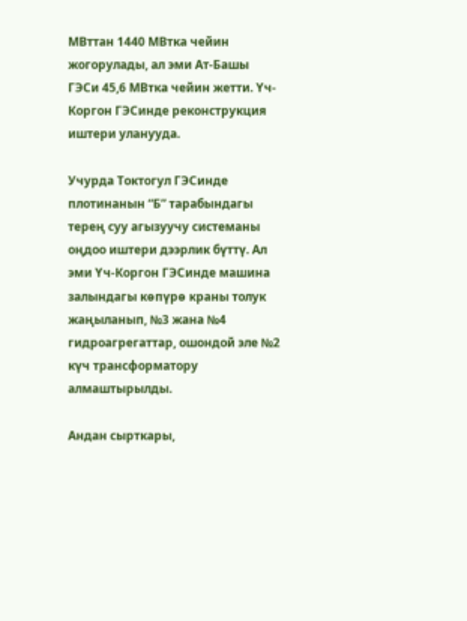МВттан 1440 МВтка чейин жогорулады, ал эми Ат-Башы ГЭСи 45,6 МВтка чейин жетти. Үч-Коргон ГЭСинде реконструкция иштери уланууда.

Учурда Токтогул ГЭСинде плотинанын “Б” тарабындагы терең суу агызуучу системаны оңдоо иштери дээрлик бүттү. Ал эми Үч-Коргон ГЭСинде машина залындагы көпүрө краны толук жаңыланып, №3 жана №4 гидроагрегаттар, ошондой эле №2 күч трансформатору алмаштырылды.

Андан сырткары,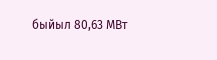быйыл 80,63 МВт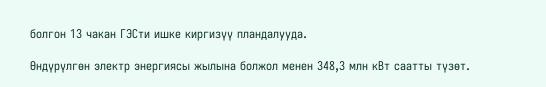болгон 13 чакан ГЭСти ишке киргизүү пландалууда.

Өндүрүлгөн электр энергиясы жылына болжол менен 348,3 млн кВт саатты түзөт.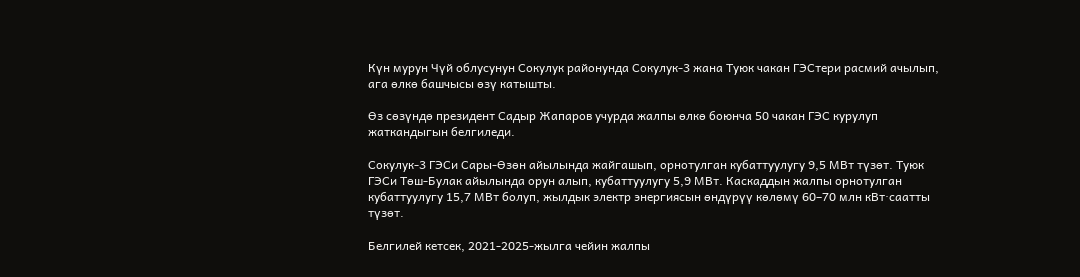Күн мурун Чүй облусунун Сокулук районунда Сокулук-3 жана Туюк чакан ГЭСтери расмий ачылып, ага өлкө башчысы өзү катышты.

Өз сөзүндө президент Садыр Жапаров учурда жалпы өлкө боюнча 50 чакан ГЭС курулуп жаткандыгын белгиледи.

Сокулук-3 ГЭСи Сары-Өзөн айылында жайгашып, орнотулган кубаттуулугу 9,5 МВт түзөт. Туюк ГЭСи Төш-Булак айылында орун алып, кубаттуулугу 5,9 МВт. Каскаддын жалпы орнотулган кубаттуулугу 15,7 МВт болуп, жылдык электр энергиясын өндүрүү көлөмү 60–70 млн кВт∙саатты түзөт.

Белгилей кетсек, 2021-2025-жылга чейин жалпы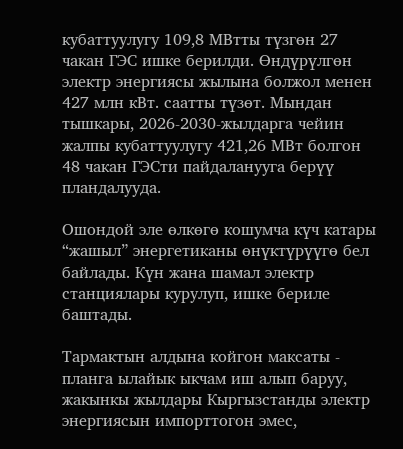кубаттуулугу 109,8 МВтты түзгөн 27 чакан ГЭС ишке берилди. Өндүрүлгөн электр энергиясы жылына болжол менен 427 млн кВт. саатты түзөт. Мындан тышкары, 2026-2030-жылдарга чейин жалпы кубаттуулугу 421,26 МВт болгон 48 чакан ГЭСти пайдаланууга берүү пландалууда.

Ошондой эле өлкөгө кошумча күч катары “жашыл” энергетиканы өнүктүрүүгө бел байлады. Күн жана шамал электр станциялары курулуп, ишке бериле баштады.

Тармактын алдына койгон максаты - планга ылайык ыкчам иш алып баруу, жакынкы жылдары Кыргызстанды электр энергиясын импорттогон эмес,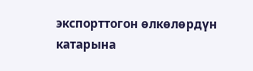экспорттогон өлкөлөрдүн катарына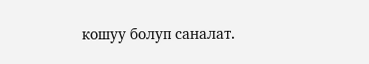кошуу болуп саналат.